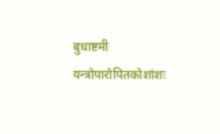बुधाष्टमी
यन्त्रोपारोपितकोशांशः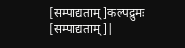[सम्पाद्यताम्]कल्पद्रुमः
[सम्पाद्यताम्]|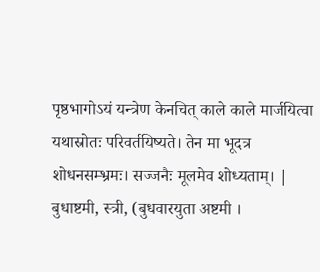पृष्ठभागोऽयं यन्त्रेण केनचित् काले काले मार्जयित्वा यथास्रोतः परिवर्तयिष्यते। तेन मा भूदत्र शोधनसम्भ्रमः। सज्जनैः मूलमेव शोध्यताम्। |
बुधाष्टमी, स्त्री, (बुधवारयुता अष्टमी ।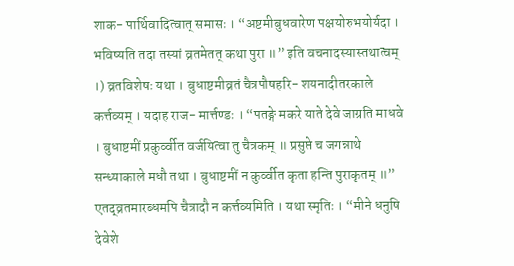शाक- पार्थिवादित्वात् समासः । “अष्टमीबुधवारेण पक्षयोरुभयोर्यदा । भविष्यति तदा तस्यां व्रतमेतत् कथा पुरा ॥” इति वचनादस्यास्तथात्वम् ।) व्रतविशेषः यथा । बुधाष्टमीव्रतं चैत्रपौषहरि- शयनादीतरकाले कर्त्तव्यम् । यदाह राज- मार्त्तण्डः । “पतङ्गे मकरे याते देवे जाग्रति माधवे । बुधाष्टमीं प्रकुर्व्वीत वर्जयित्वा तु चैत्रकम् ॥ प्रसुप्ते च जगन्नाथे सन्ध्याकाले मधौ तथा । बुधाष्टमीं न कुर्व्वीत कृता हन्ति पुराकृतम् ॥” एतद्व्रतमारब्धमपि चैत्रादौ न कर्त्तव्यमिति । यथा स्मृतिः । “मीने धनुषि देवेशे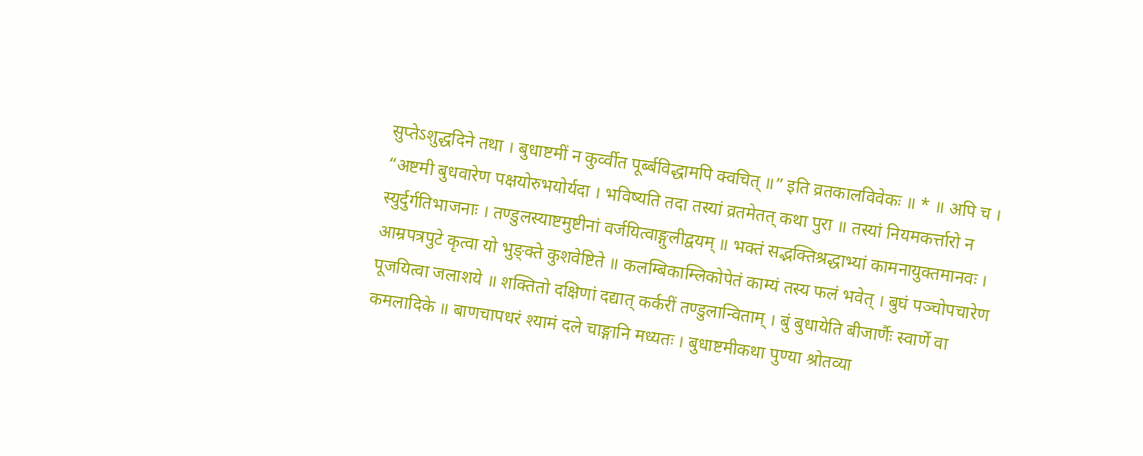सुप्तेऽशुद्धदिने तथा । बुधाष्टमीं न कुर्व्वीत पूर्ब्बविद्धामपि क्वचित् ॥” इति व्रतकालविवेकः ॥ * ॥ अपि च । “अष्टमी बुधवारेण पक्षयोरुभयोर्यदा । भविष्यति तदा तस्यां व्रतमेतत् कथा पुरा ॥ तस्यां नियमकर्त्तारो न स्युर्दुर्गतिभाजनाः । तण्डुलस्याष्टमुष्टीनां वर्जयित्वाङ्गुलीद्वयम् ॥ भक्तं सद्भक्तिश्रद्धाभ्यां कामनायुक्तमानवः । आम्रपत्रपुटे कृत्वा यो भुङ्क्ते कुशवेष्टिते ॥ कलम्बिकाम्लिकोपेतं काम्यं तस्य फलं भवेत् । बुघं पञ्चोपचारेण पूजयित्वा जलाशये ॥ शक्तितो दक्षिणां दद्यात् कर्करीं तण्डुलान्विताम् । बुं बुधायेति बीजार्णैः स्वार्णे वा कमलादिके ॥ बाणचापधरं श्यामं दले चाङ्गानि मध्यतः । बुधाष्टमीकथा पुण्या श्रोतव्या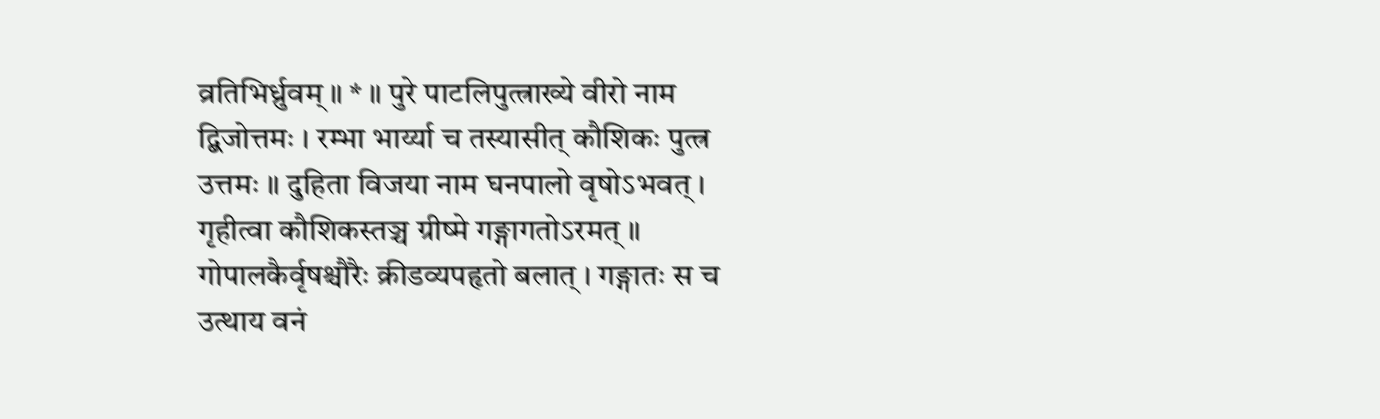व्रतिभिर्ध्रुवम् ॥ * ॥ पुरे पाटलिपुत्त्राख्ये वीरो नाम द्बिजोत्तमः । रम्भा भार्य्या च तस्यासीत् कौशिकः पुत्त्र उत्तमः ॥ दुहिता विजया नाम घनपालो वृषोऽभवत् । गृहीत्वा कौशिकस्तञ्च ग्रीष्मे गङ्गागतोऽरमत् ॥ गोपालकैर्वृषश्चौरैः क्रीडव्यपहृतो बलात् । गङ्गातः स च उत्थाय वनं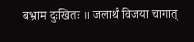बभ्राम दुःखितः ॥ जलार्थं विजया चागात्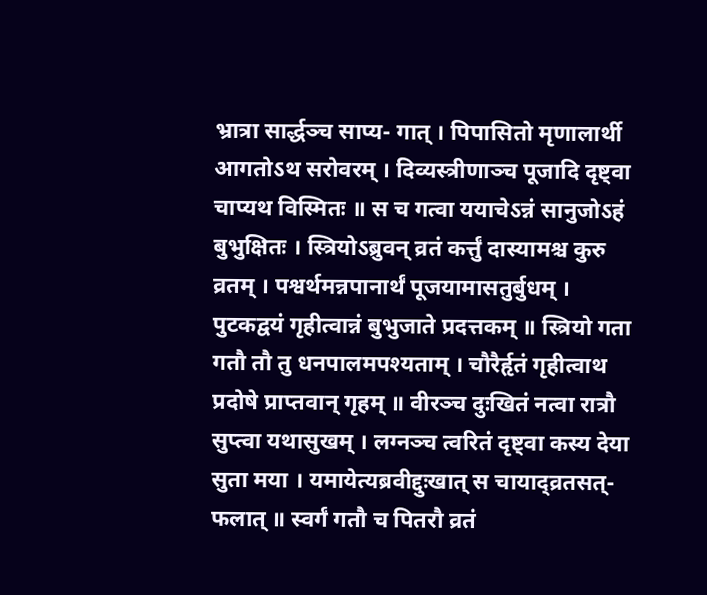भ्रात्रा सार्द्धञ्च साप्य- गात् । पिपासितो मृणालार्थी आगतोऽथ सरोवरम् । दिव्यस्त्रीणाञ्च पूजादि दृष्ट्वा चाप्यथ विस्मितः ॥ स च गत्वा ययाचेऽन्नं सानुजोऽहं बुभुक्षितः । स्त्रियोऽब्रुवन् व्रतं कर्त्तुं दास्यामश्च कुरु व्रतम् । पश्वर्थमन्नपानार्थं पूजयामासतुर्बुधम् । पुटकद्वयं गृहीत्वान्नं बुभुजाते प्रदत्तकम् ॥ स्त्रियो गता गतौ तौ तु धनपालमपश्यताम् । चौरैर्हृतं गृहीत्वाथ प्रदोषे प्राप्तवान् गृहम् ॥ वीरञ्च दुःखितं नत्वा रात्रौ सुप्त्वा यथासुखम् । लग्नञ्च त्वरितं दृष्ट्वा कस्य देया सुता मया । यमायेत्यब्रवीद्दुःखात् स चायाद्व्रतसत्- फलात् ॥ स्वर्गं गतौ च पितरौ व्रतं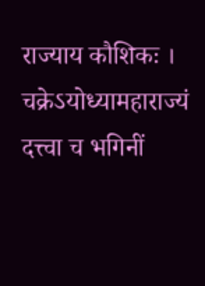राज्याय कौशिकः । चक्रेऽयोध्यामहाराज्यं दत्त्वा च भगिनीं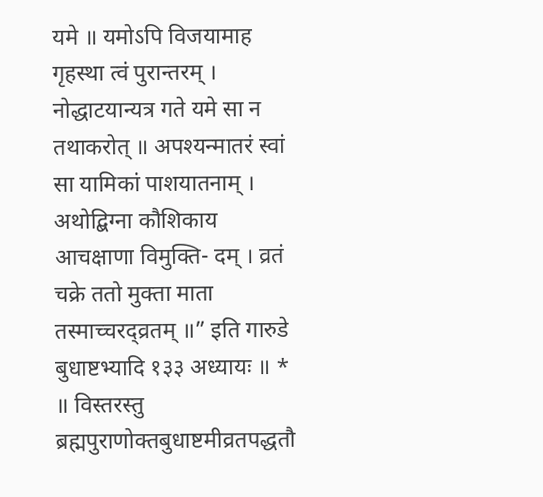यमे ॥ यमोऽपि विजयामाह गृहस्था त्वं पुरान्तरम् । नोद्धाटयान्यत्र गते यमे सा न तथाकरोत् ॥ अपश्यन्मातरं स्वां सा यामिकां पाशयातनाम् । अथोद्बिग्ना कौशिकाय आचक्षाणा विमुक्ति- दम् । व्रतं चक्रे ततो मुक्ता माता तस्माच्चरद्व्रतम् ॥” इति गारुडे बुधाष्टभ्यादि १३३ अध्यायः ॥ * ॥ विस्तरस्तु ब्रह्मपुराणोक्तबुधाष्टमीव्रतपद्धतौ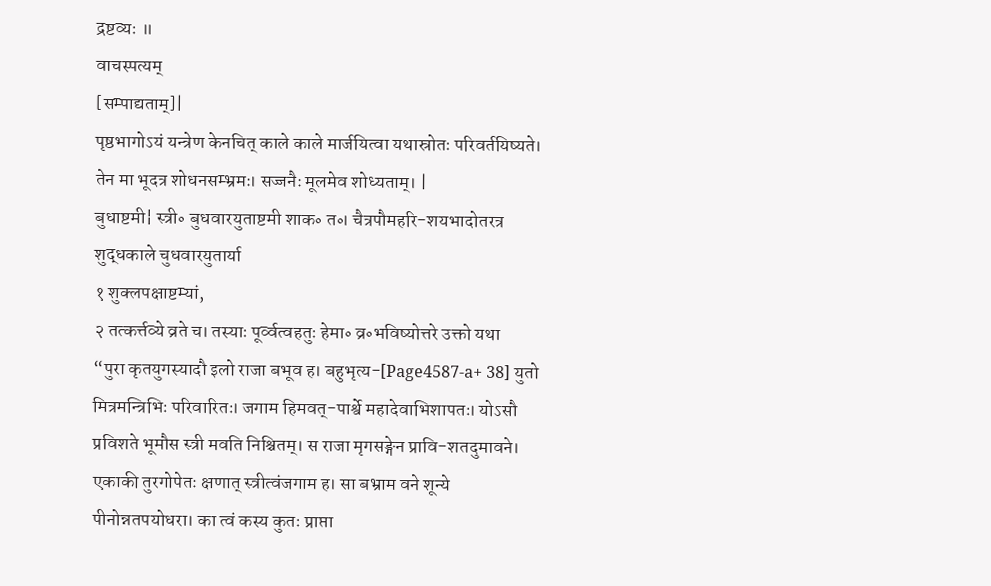द्रष्टव्यः ॥
वाचस्पत्यम्
[सम्पाद्यताम्]|
पृष्ठभागोऽयं यन्त्रेण केनचित् काले काले मार्जयित्वा यथास्रोतः परिवर्तयिष्यते। तेन मा भूदत्र शोधनसम्भ्रमः। सज्जनैः मूलमेव शोध्यताम्। |
बुधाष्टमी¦ स्त्री॰ बुधवारयुताष्टमी शाक॰ त॰। चैत्रपौमहरि-शयभादोतरत्र शुद्धकाले चुधवारयुतार्या
१ शुक्लपक्षाष्टम्यां,
२ तत्कर्त्तव्ये व्रते च। तस्याः पूर्व्वत्वहतुः हेमा॰ व्र॰भविष्योत्तरे उक्तो यथा
“पुरा कृतयुगस्यादौ इलो राजा बभूव ह। बहुभृत्य-[Page4587-a+ 38] युतो मित्रमन्त्रिभिः परिवारितः। जगाम हिमवत्-पार्श्वे महादेवाभिशापतः। योऽसौ प्रविशते भूमौस स्त्री मवति निश्चितम्। स राजा मृगसङ्गेन प्रावि-शतदुमावने। एकाकी तुरगोपेतः क्षणात् स्त्रीत्वंजगाम ह। सा बभ्राम वने शून्ये पीनोन्नतपयोधरा। का त्वं कस्य कुतः प्राप्ता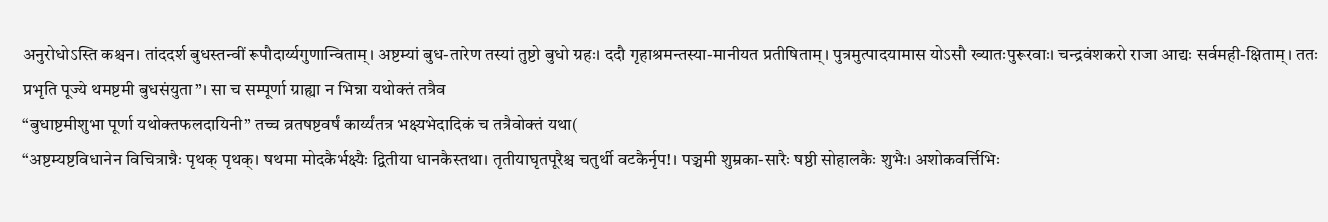अनुरोधोऽस्ति कश्चन। तांददर्श बुधस्तन्वीं रूपौदार्य्यगुणान्विताम्। अष्टम्यां बुध-तारेण तस्यां तुष्टो बुधो ग्रहः। ददौ गृहाश्रमन्तस्या-मानीयत प्रतीषिताम्। पुत्रमुत्पादयामास योऽसौ ख्यातःपुरूरवाः। चन्द्रवंशकरो राजा आद्यः सर्वमही-क्षिताम्। ततः प्रभृति पूज्ये थमष्टमी बुधसंयुता”। सा च सम्पूर्णा ग्राह्या न भिन्ना यथोक्तं तत्रैव
“बुधाष्टमीशुभा पूर्णा यथोक्तफलदायिनी” तच्च व्रतषष्टवर्षं कार्य्यंतत्र भक्ष्यभेदादिकं च तत्रैवोक्तं यथा(
“अष्टम्यष्टविधानेन विचित्रान्नैः पृथक् पृथक्। षथमा मोदकैर्भक्ष्यैः द्वितीया धानकैस्तथा। तृतीयाघृतपूरैश्च चतुर्थी वटकैर्नृप!। पञ्चमी शुम्रका-सारैः षष्ठी सोहालकैः शुभैः। अशोकवर्त्तिभिः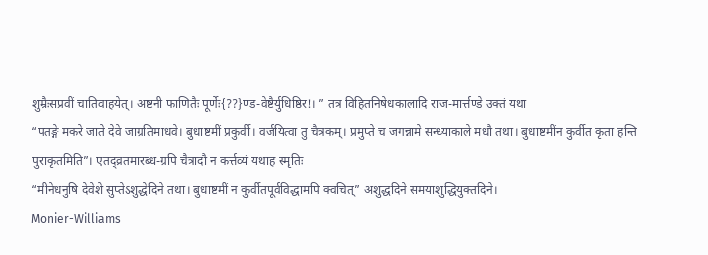शुम्रैःसप्रवीं चातिवाहयेत्। अष्टनी फाणितैः पूर्णेः{??}ण्ड-वेष्टैर्युधिष्ठिर!। ” तत्र विहितनिषेधकालादि राज-मार्त्तण्डे उक्तं यथा
“पतङ्गे मकरे जाते देवे जाग्रतिमाधवे। बुधाष्टमीं प्रकुर्वी। वर्जयित्वा तु चैत्रकम्। प्रमुप्ते च जगन्नामे सन्ध्याकाले मधौ तथा। बुधाष्टमींन कुर्वीत कृता हन्ति पुराकृतमिति”। एतद्व्रतमारब्ध-ग्रपि चैत्रादौ न कर्त्तव्यं यथाह स्मृतिः
“मीनेधनुषि देवेशे सुप्तेऽशुद्धेदिने तथा। बुधाष्टमीं न कुर्वीतपूर्वविद्धामपि क्वचित्” अशुद्धदिने समयाशुद्धियुक्तदिने।
Monier-Williams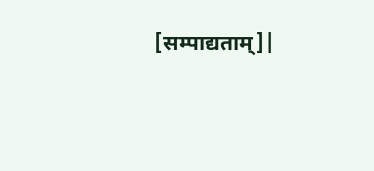[सम्पाद्यताम्]|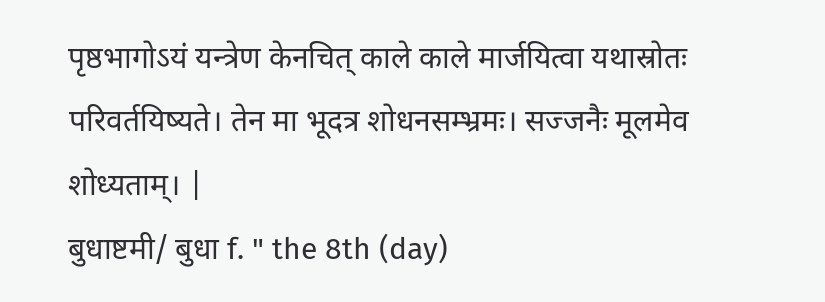पृष्ठभागोऽयं यन्त्रेण केनचित् काले काले मार्जयित्वा यथास्रोतः परिवर्तयिष्यते। तेन मा भूदत्र शोधनसम्भ्रमः। सज्जनैः मूलमेव शोध्यताम्। |
बुधाष्टमी/ बुधा f. " the 8th (day)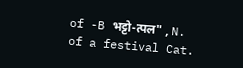of -B भट्टो-त्पल" , N. of a festival Cat.